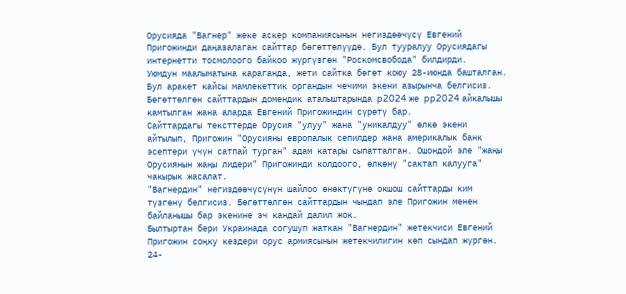Орусияда "Вагнер" жеке аскер компаниясынын негиздөөчүсү Евгений Пригожинди даңазалаган сайттар бөгөттөлүүдө. Бул тууралуу Орусиядагы интернетти тосмолоого байкоо жүргүзгөн "Роскомсвобода" билдирди.
Уюмдун маалыматына караганда, жети сайтка бөгөт коюу 28-июнда башталган. Бул аракет кайсы мамлекеттик органдын чечими экени азырынча белгисиз.
Бөгөттөлгөн сайттардын домендик аталыштарында p2024 же pp2024 айкалышы камтылган жана аларда Евгений Пригожиндин сүрөтү бар.
Сайттардагы тексттерде Орусия "улуу" жана "уникалдуу" өлкө экени айтылып, Пригожин "Орусияны европалык сепилдер жана америкалык банк эсептери үчүн сатпай турган" адам катары сыпатталган. Ошондой эле "жаңы Орусиянын жаңы лидери" Пригожинди колдоого, өлкөнү "сактап калууга" чакырык жасалат.
"Вагнердин" негиздөөчүсүнүн шайлоо өнөктүгүнө окшош сайттарды ким түзгөнү белгисиз. Бөгөттөлгөн сайттардын чындап эле Пригожин менен байланышы бар экенине эч кандай далил жок.
Былтыртан бери Украинада согушуп жаткан "Вагнердин" жетекчиси Евгений Пригожин соңку кездери орус армиясынын жетекчилигин көп сындап жүргөн. 24-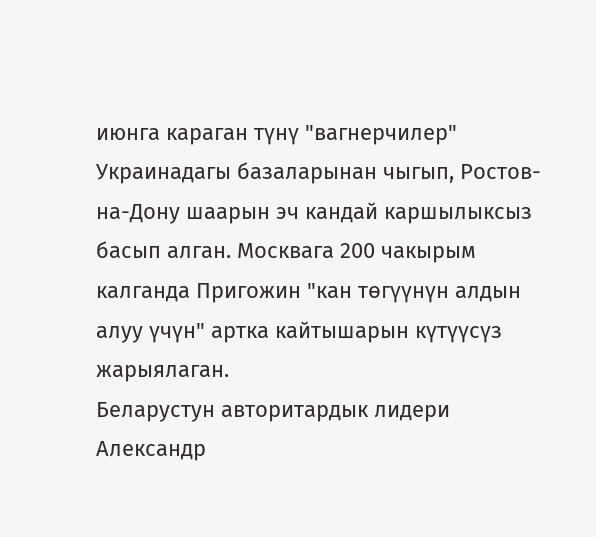июнга караган түнү "вагнерчилер" Украинадагы базаларынан чыгып, Ростов-на-Дону шаарын эч кандай каршылыксыз басып алган. Москвага 200 чакырым калганда Пригожин "кан төгүүнүн алдын алуу үчүн" артка кайтышарын күтүүсүз жарыялаган.
Беларустун авторитардык лидери Александр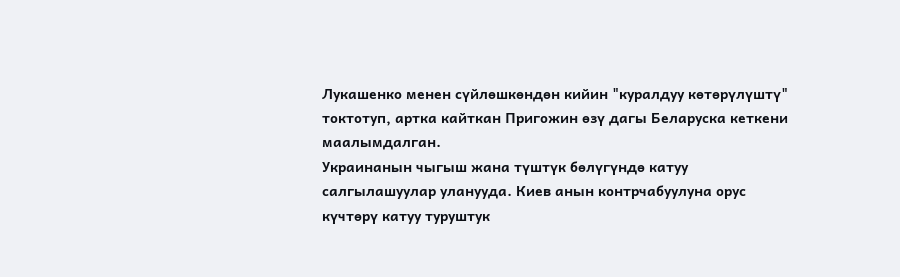Лукашенко менен сүйлөшкөндөн кийин "куралдуу көтөрүлүштү" токтотуп, артка кайткан Пригожин өзү дагы Беларуска кеткени маалымдалган.
Украинанын чыгыш жана түштүк бөлүгүндө катуу салгылашуулар уланууда. Киев анын контрчабуулуна орус күчтөрү катуу туруштук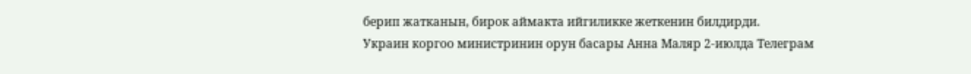берип жатканын, бирок аймакта ийгиликке жеткенин билдирди.
Украин коргоо министринин орун басары Анна Маляр 2-июлда Телеграм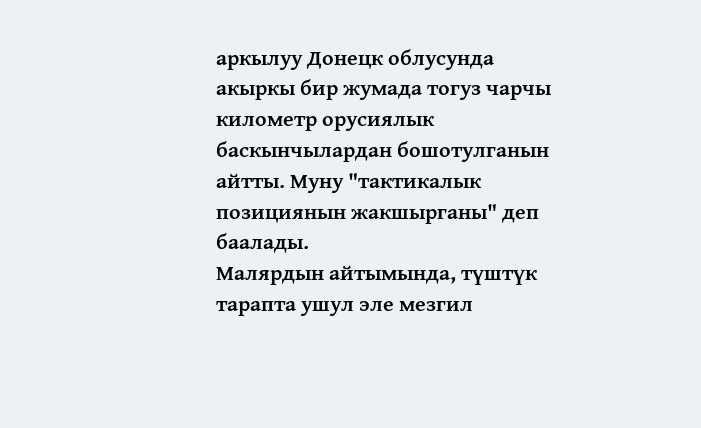аркылуу Донецк облусунда акыркы бир жумада тогуз чарчы километр орусиялык баскынчылардан бошотулганын айтты. Муну "тактикалык позициянын жакшырганы" деп баалады.
Малярдын айтымында, түштүк тарапта ушул эле мезгил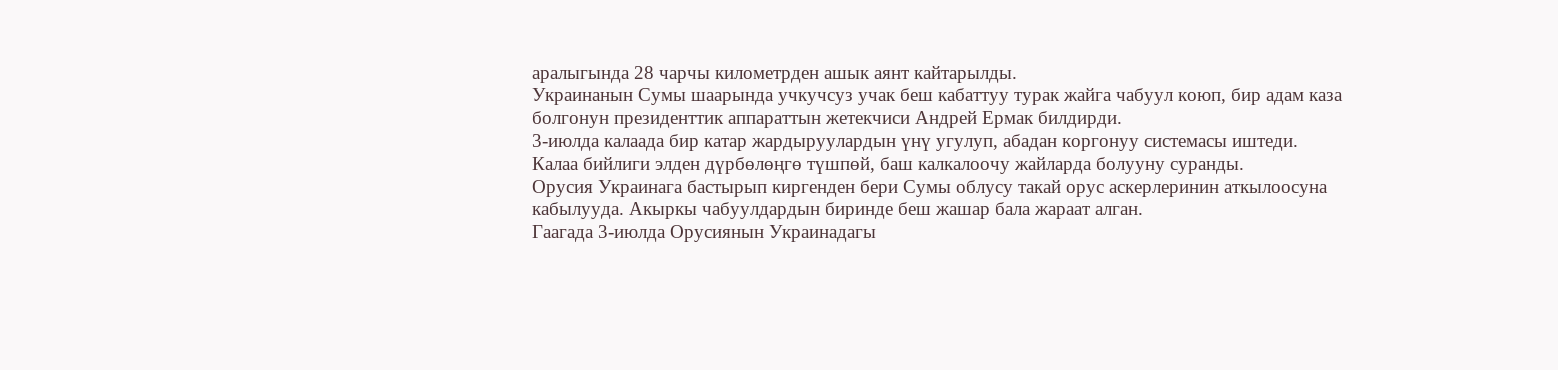аралыгында 28 чарчы километрден ашык аянт кайтарылды.
Украинанын Сумы шаарында учкучсуз учак беш кабаттуу турак жайга чабуул коюп, бир адам каза болгонун президенттик аппараттын жетекчиси Андрей Ермак билдирди.
3-июлда калаада бир катар жардыруулардын үнү угулуп, абадан коргонуу системасы иштеди.
Калаа бийлиги элден дүрбөлөңгө түшпөй, баш калкалоочу жайларда болууну суранды.
Орусия Украинага бастырып киргенден бери Сумы облусу такай орус аскерлеринин аткылоосуна кабылууда. Акыркы чабуулдардын биринде беш жашар бала жараат алган.
Гаагада 3-июлда Орусиянын Украинадагы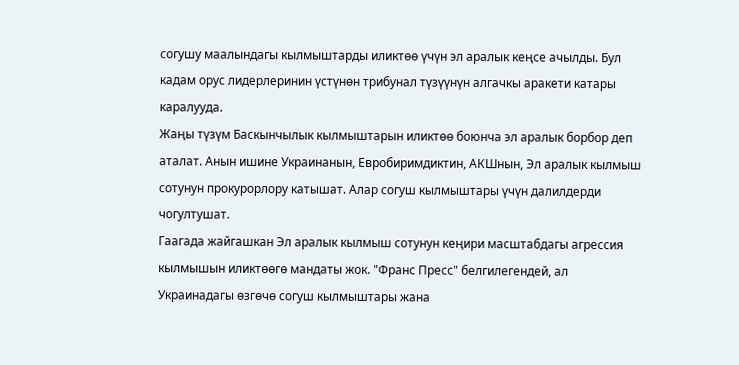согушу маалындагы кылмыштарды иликтөө үчүн эл аралык кеңсе ачылды. Бул кадам орус лидерлеринин үстүнөн трибунал түзүүнүн алгачкы аракети катары каралууда.
Жаңы түзүм Баскынчылык кылмыштарын иликтөө боюнча эл аралык борбор деп аталат. Анын ишине Украинанын, Евробиримдиктин, АКШнын, Эл аралык кылмыш сотунун прокурорлору катышат. Алар согуш кылмыштары үчүн далилдерди чогултушат.
Гаагада жайгашкан Эл аралык кылмыш сотунун кеңири масштабдагы агрессия кылмышын иликтөөгө мандаты жок. "Франс Пресс" белгилегендей, ал Украинадагы өзгөчө согуш кылмыштары жана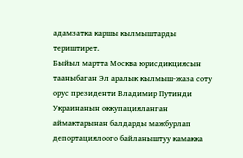адамзатка каршы кылмыштарды териштирет.
Быйыл мартта Москва юрисдикциясын тааныбаган Эл аралык кылмыш-жаза соту орус президенти Владимир Путинди Украинанын оккупацияланган аймактарынан балдарды мажбурлап депортациялоого байланыштуу камакка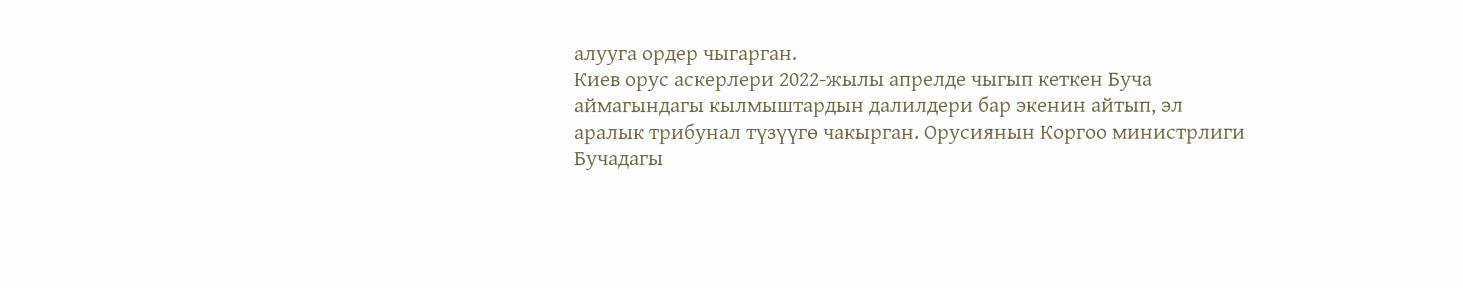алууга ордер чыгарган.
Киев орус аскерлери 2022-жылы апрелде чыгып кеткен Буча аймагындагы кылмыштардын далилдери бар экенин айтып, эл аралык трибунал түзүүгө чакырган. Орусиянын Коргоо министрлиги Бучадагы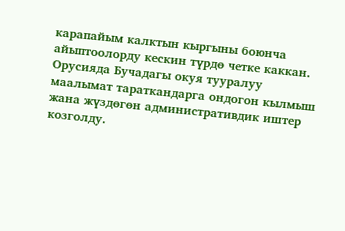карапайым калктын кыргыны боюнча айыптоолорду кескин түрдө четке каккан.
Орусияда Бучадагы окуя тууралуу маалымат тараткандарга ондогон кылмыш жана жүздөгөн административдик иштер козголду.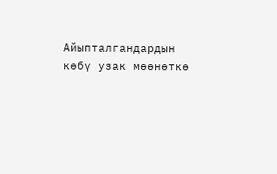Айыпталгандардын көбү узак мөөнөткө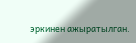эркинен ажыратылган.